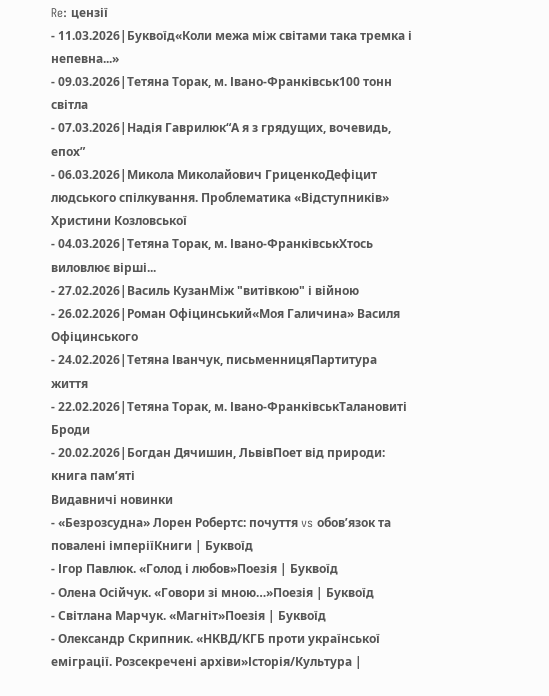Re: цензії
- 11.03.2026|Буквоїд«Коли межа між світами така тремка і непевна...»
- 09.03.2026|Тетяна Торак, м. Івано-Франківськ100 тонн світла
- 07.03.2026|Надія Гаврилюк“А я з грядущих, вочевидь, епох”
- 06.03.2026|Микола Миколайович ГриценкоДефіцит людського спілкування. Проблематика «Відступників» Христини Козловської
- 04.03.2026|Тетяна Торак, м. Івано-ФранківськХтось виловлює вірші...
- 27.02.2026|Василь КузанМіж "витівкою" і війною
- 26.02.2026|Роман Офіцинський«Моя Галичина» Василя Офіцинського
- 24.02.2026|Тетяна Іванчук, письменницяПартитура життя
- 22.02.2026|Тетяна Торак, м. Івано-ФранківськТалановиті Броди
- 20.02.2026|Богдан Дячишин, ЛьвівПоет від природи: книга памʼяті
Видавничі новинки
- «Безрозсудна» Лорен Робертс: почуття vs обов’язок та повалені імперіїКниги | Буквоїд
- Ігор Павлюк. «Голод і любов»Поезія | Буквоїд
- Олена Осійчук. «Говори зі мною…»Поезія | Буквоїд
- Світлана Марчук. «Магніт»Поезія | Буквоїд
- Олександр Скрипник. «НКВД/КГБ проти української еміграції. Розсекречені архіви»Історія/Культура |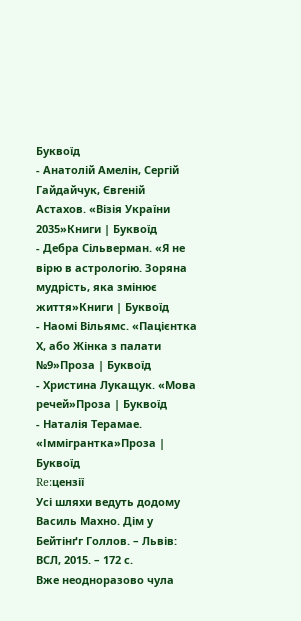Буквоїд
- Анатолій Амелін, Сергій Гайдайчук, Євгеній Астахов. «Візія України 2035»Книги | Буквоїд
- Дебра Сільверман. «Я не вірю в астрологію. Зоряна мудрість, яка змінює життя»Книги | Буквоїд
- Наомі Вільямс. «Пацієнтка Х, або Жінка з палати №9»Проза | Буквоїд
- Христина Лукащук. «Мова речей»Проза | Буквоїд
- Наталія Терамае. «Іммігрантка»Проза | Буквоїд
Re:цензії
Усі шляхи ведуть додому
Василь Махно. Дім у Бейтінґг Голлов. – Львів: ВСЛ, 2015. – 172 с.
Вже неодноразово чула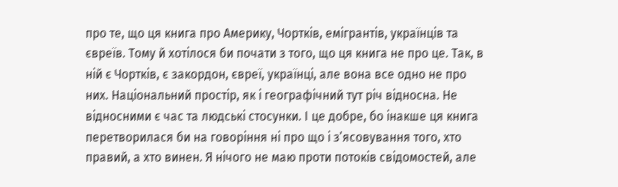про те, що ця книга про Америку, Чортків, емігрантів, українців та євреїв. Тому й хотілося би почати з того, що ця книга не про це. Так, в ній є Чортків, є закордон, євреї, українці, але вона все одно не про них. Національний простір, як і географічний тут річ відносна. Не відносними є час та людські стосунки. І це добре, бо інакше ця книга перетворилася би на говоріння ні про що і з’ясовування того, хто правий, а хто винен. Я нічого не маю проти потоків свідомостей, але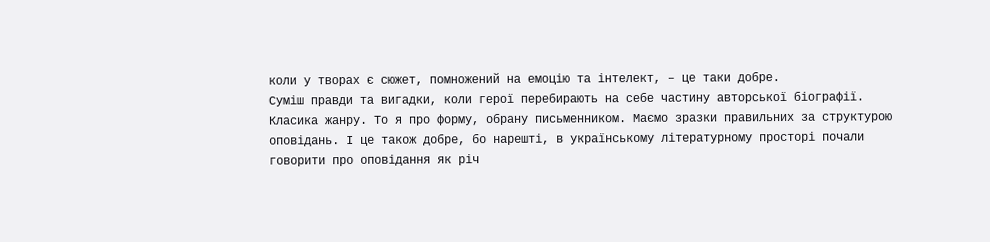коли у творах є сюжет, помножений на емоцію та інтелект, – це таки добре.
Суміш правди та вигадки, коли герої перебирають на себе частину авторської біографії. Класика жанру. То я про форму, обрану письменником. Маємо зразки правильних за структурою оповідань. І це також добре, бо нарешті, в українському літературному просторі почали говорити про оповідання як річ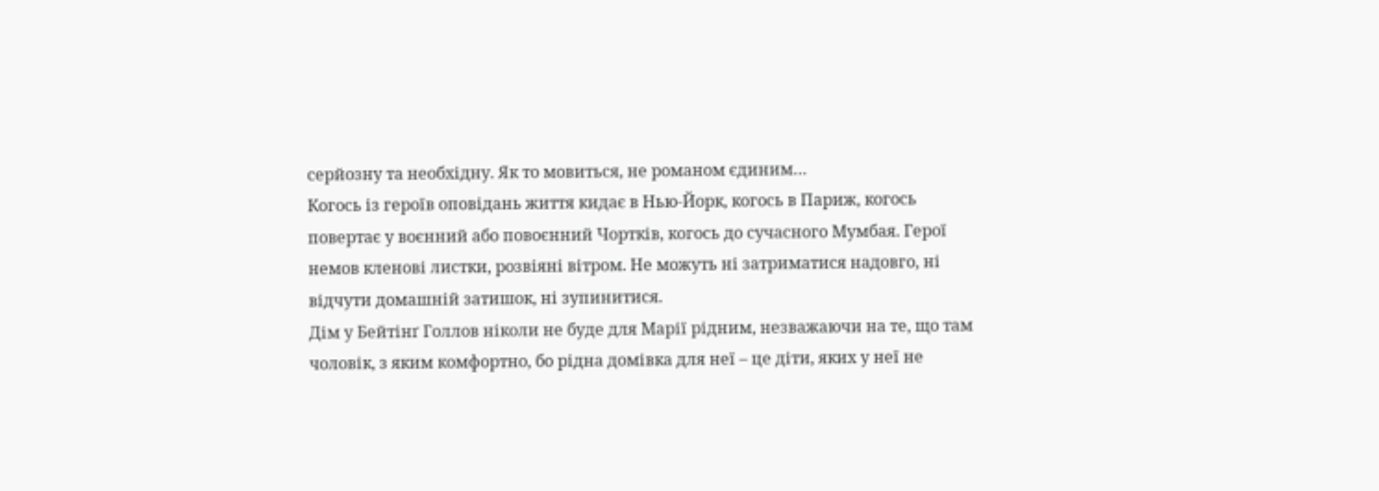серйозну та необхідну. Як то мовиться, не романом єдиним…
Когось із героїв оповідань життя кидає в Нью-Йорк, когось в Париж, когось повертає у воєнний або повоєнний Чортків, когось до сучасного Мумбая. Герої немов кленові листки, розвіяні вітром. Не можуть ні затриматися надовго, ні відчути домашній затишок, ні зупинитися.
Дім у Бейтінґ Голлов ніколи не буде для Марії рідним, незважаючи на те, що там чоловік, з яким комфортно, бо рідна домівка для неї – це діти, яких у неї не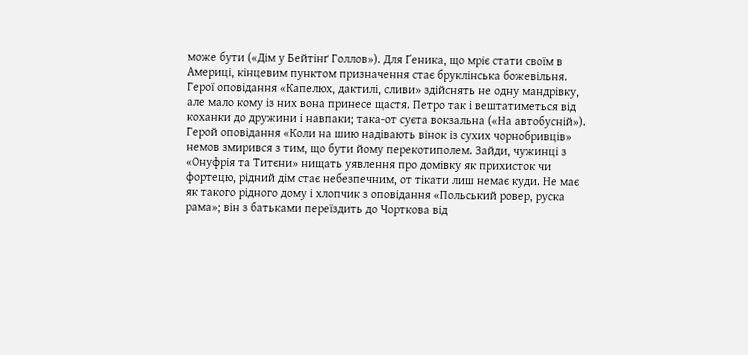може бути («Дім у Бейтінґ Голлов»). Для Ґеника, що мріє стати своїм в Америці, кінцевим пунктом призначення стає бруклінська божевільня. Герої оповідання «Капелюх, дактилі, сливи» здійснять не одну мандрівку, але мало кому із них вона принесе щастя. Петро так і вештатиметься від коханки до дружини і навпаки; така-от суєта вокзальна («На автобусній»). Герой оповідання «Коли на шию надівають вінок із сухих чорнобривців» немов змирився з тим, що бути йому перекотиполем. Зайди, чужинці з «Онуфрія та Титєни» нищать уявлення про домівку як прихисток чи фортецю, рідний дім стає небезпечним, от тікати лиш немає куди. Не має як такого рідного дому і хлопчик з оповідання «Польський ровер, руска рама»; він з батьками переїздить до Чорткова від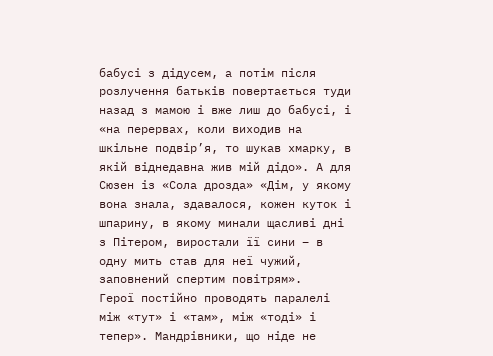бабусі з дідусем, а потім після розлучення батьків повертається туди назад з мамою і вже лиш до бабусі, і «на перервах, коли виходив на шкільне подвір’я, то шукав хмарку, в якій віднедавна жив мій дідо». А для Сюзен із «Сола дрозда» «Дім, у якому вона знала, здавалося, кожен куток і шпарину, в якому минали щасливі дні з Пітером, виростали її сини – в одну мить став для неї чужий, заповнений спертим повітрям».
Герої постійно проводять паралелі між «тут» і «там», між «тоді» і тепер». Мандрівники, що ніде не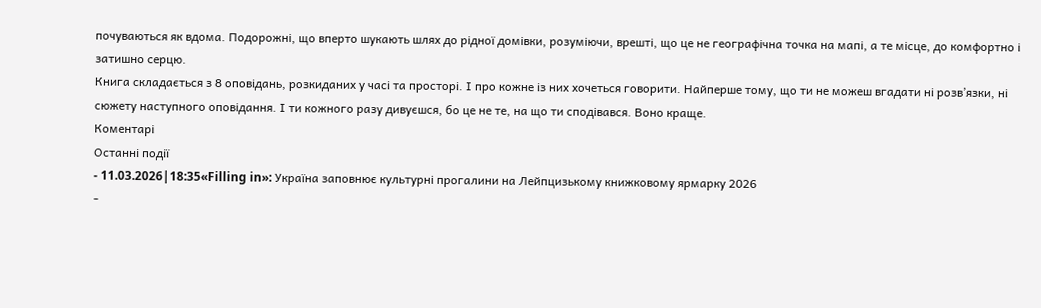почуваються як вдома. Подорожні, що вперто шукають шлях до рідної домівки, розуміючи, врешті, що це не географічна точка на мапі, а те місце, до комфортно і затишно серцю.
Книга складається з 8 оповідань, розкиданих у часі та просторі. І про кожне із них хочеться говорити. Найперше тому, що ти не можеш вгадати ні розв’язки, ні сюжету наступного оповідання. І ти кожного разу дивуєшся, бо це не те, на що ти сподівався. Воно краще.
Коментарі
Останні події
- 11.03.2026|18:35«Filling in»: Україна заповнює культурні прогалини на Лейпцизькому книжковому ярмарку 2026
-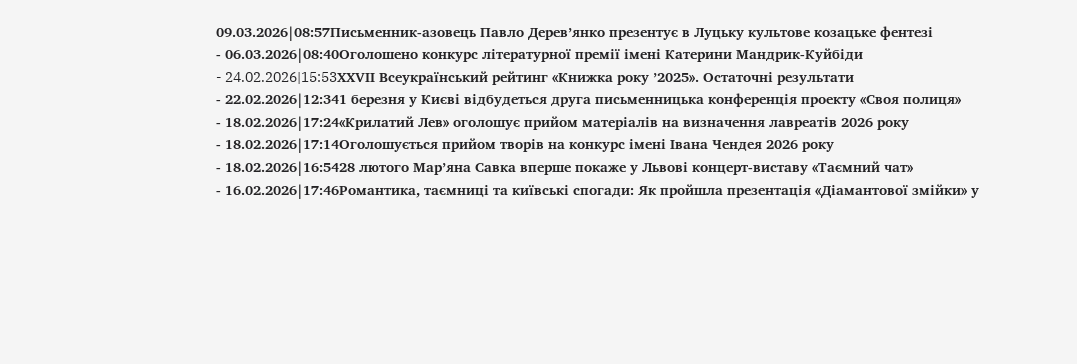09.03.2026|08:57Письменник-азовець Павло Дерев’янко презентує в Луцьку культове козацьке фентезі
- 06.03.2026|08:40Оголошено конкурс літературної премії імені Катерини Мандрик-Куйбіди
- 24.02.2026|15:53XХVІІ Всеукраїнський рейтинг «Книжка року ’2025». Остаточні результати
- 22.02.2026|12:341 березня у Києві відбудеться друга письменницька конференція проекту «Своя полиця»
- 18.02.2026|17:24«Крилатий Лев» оголошує прийом матеріалів на визначення лавреатів 2026 року
- 18.02.2026|17:14Оголошується прийом творів на конкурс імені Івана Чендея 2026 року
- 18.02.2026|16:5428 лютого Мар’яна Савка вперше покаже у Львові концерт-виставу «Таємний чат»
- 16.02.2026|17:46Романтика, таємниці та київські спогади: Як пройшла презентація «Діамантової змійки» у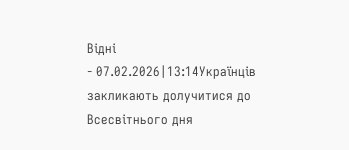Відні
- 07.02.2026|13:14Українців закликають долучитися до Всесвітнього дня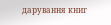дарування книг